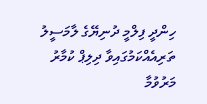ހިންދީ ފިލްމީ ދުނިޔޭގެ ލާމަސީލު ތަރިއެއްކަމުގައިވާ ދިލިޕް ކުމާރު މަރުވުމާ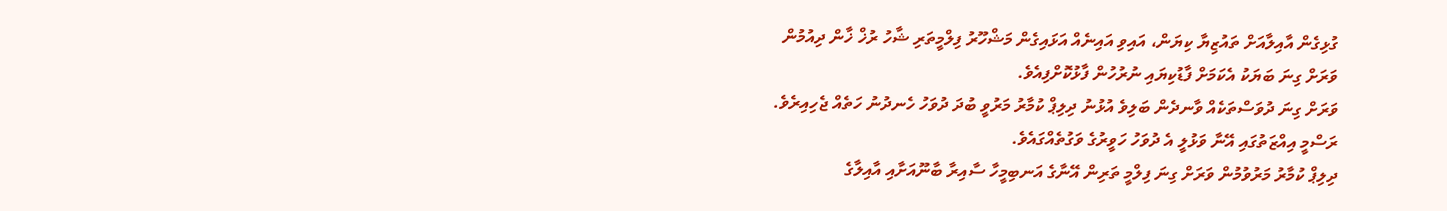ގުޅިގެން އާއިލާއަށް ތައުޒިޔާ ކިޔަން، އައިވި އައިނެއް އަޅައިގެން މަޝްހޫރު ފިލްމީތަރި ޝާހު ރުޚް ޚާން ދިއުމުން ވަރަށް ގިނަ ބަޔަކު އެކަމަށް ފާޑުކިޔައި ނުރުހުން ފާޅުކޮށްފިއެވެ.
ވަރަށް ގިނަ ދުވަސްތަކެއް ވާނދެން ބަލިވެ އުޅުނު ދިލިޕް ކުމާރު މަރުވީ ބުދަ ދުވަހު ހެނދުނު ހަތެއް ޖެހިއިރެވެ. ރަސްމީ އިއްޒަތުގައި އޭނާ ވަޅުލީ އެ ދުވަހު ހަވީރުގެ ވަގުތެއްގައެވެ.
ދިލިޕް ކުމާރު މަރުވުމުން ވަރަށް ގިނަ ފިލްމީ ތަރިން އޭނާގެ އަނބިމީހާ ސާއިރާ ބާނޫއަށާއި އާއިލާގެ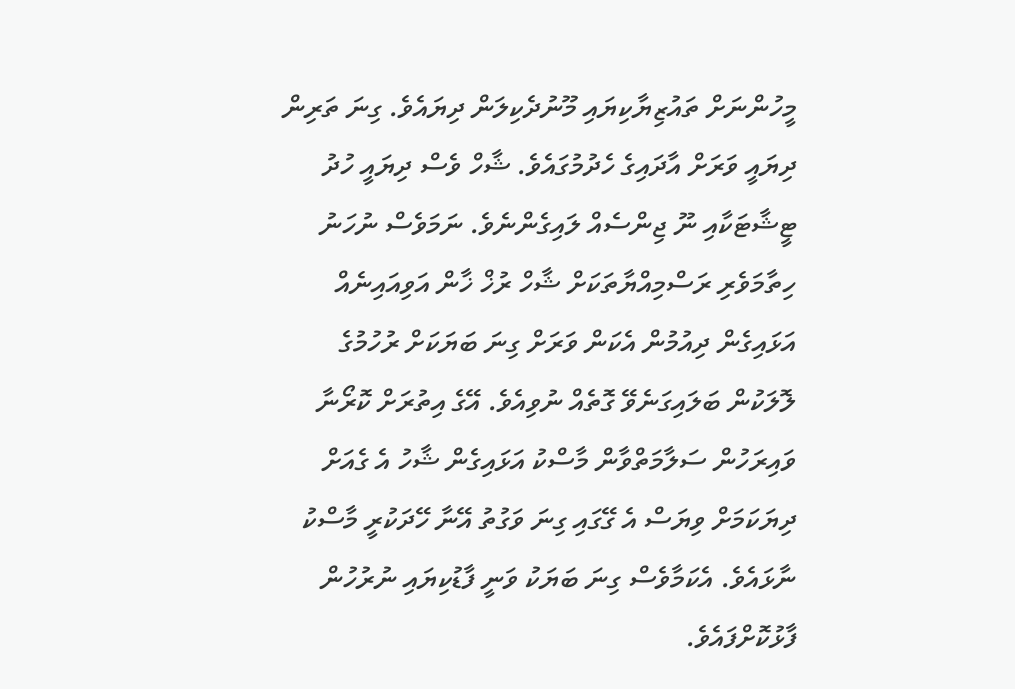މީހުންނަށް ތައުޒިޔާކިޔައި މޫނުދެކިލަން ދިޔައެވެ. ގިނަ ތަރިން ދިޔައީ ވަރަށް އާދައިގެ ހެދުމުގައެވެ. ޝާހް ވެސް ދިޔައީ ހުދު ޓީޝާޓަކާއި ނޫ ޖިންސެއް ލައިގެންނެވެ. ނަމަވެސް ނުހަނު ހިތާމަވެރި ރަސްމިއްޔާތަކަށް ޝާހް ރުޚް ޚާން އަވިއައިނެއް އަޅައިގެން ދިއުމުން އެކަން ވަރަށް ގިނަ ބަޔަކަށް ރުހުމުގެ ލޮލަކުން ބަލައިގަނެވޭ ގޮތެއް ނުވިއެވެ. އޭގެ އިތުރަށް ކޮރޯނާ ވައިރަހުން ސަލާމަތްވާން މާސްކު އަޅައިގެން ޝާހު އެ ގެއަށް ދިޔަކަމަށް ވިޔަސް އެ ގޭގައި ގިނަ ވަގުތު އޭނާ ހޭދަކުރީ މާސްކު ނާޅައެވެ. އެކަމާވެސް ގިނަ ބަޔަކު ވަނީ ފާޑުކިޔައި ނުރުހުން ފާޅުކޮށްފައެވެ.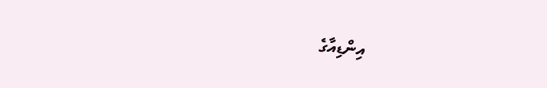އިންޑިއާގެ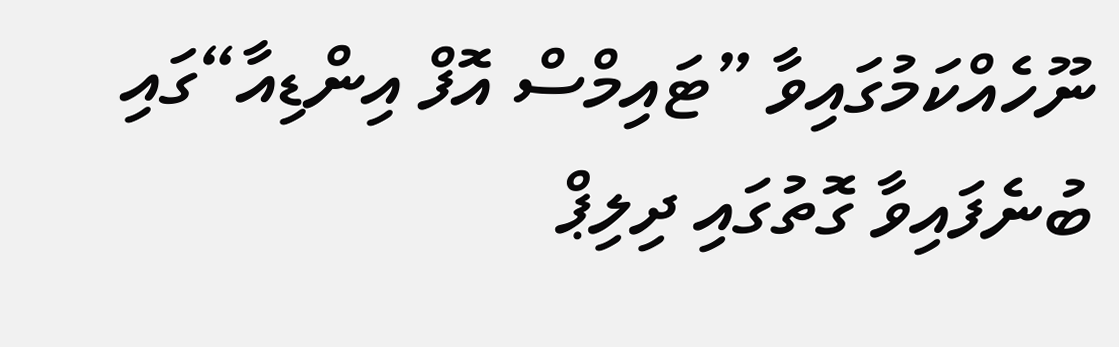ނޫހެއްކަމުގައިވާ ”ޓައިމްސް އޮފް އިންޑިއާ“ގައި ބުނެފައިވާ ގޮތުގައި ދިލިޕް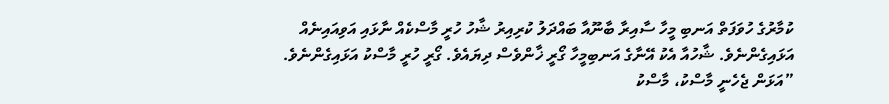ކުމާރުގެ ހުވަފަތް އަނބި މީހާ ސާއިރާ ބާނޫއާ ބައްދަލު ކުރިއިރު ޝާހު ހުރީ މާސްކެއް ނާޅައި އަވިއައިނެއް އަޅައިގެންނެވެ. ޝާހުއާ އެކު އޭނާގެ އަނބިމީހާ ގޯރީ ޚާންވެސް ދިޔައެވެ. ގޯރީ ހުރީ މާސްކު އަޅައިގެންނެވެ.
”އަޅަން ޖެހެނީ މާސްކު، މާސްކު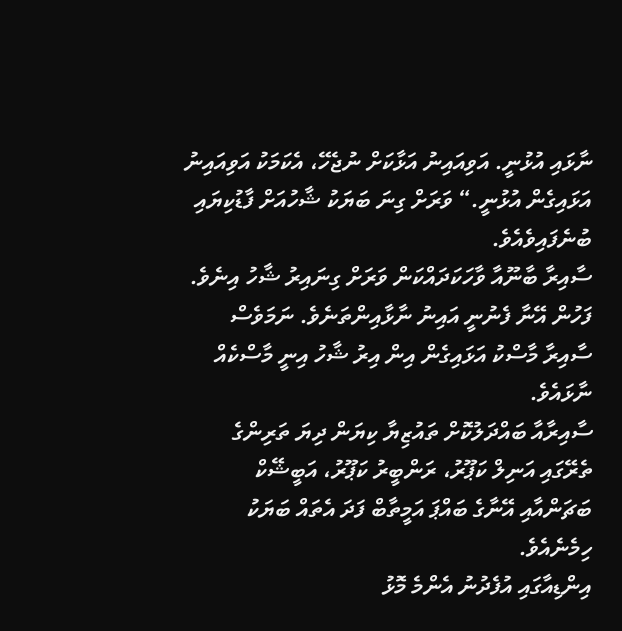ނާޅައި އުޅުނީ. އަވިއައިނު އަޅާކަށް ނުޖެހޭ، އެކަމަކު އަވިއައިނު އަޅައިގެން އުޅުނީ.“ ވަރަށް ގިނަ ބަޔަކު ޝާހުއަށް ފާޑުކިޔައި ބުނެފައިވެއެވެ.
ސާއިރާ ބާނޫއާ ވާހަކަދައްކަން ވަރަށް ގިނައިރު ޝާހު އިނެވެ. ފަހުން އޭނާ ފެނުނީ އައިނު ނާޅާއިންތަނެވެ. ނަމަވެސް ސާއިރާ މާސްކު އަޅައިގެން އިން އިރު ޝާހު އިނީ މާސްކެއް ނާޅައެވެ.
ސާއިރާއާ ބައްދަލުކޮށް ތައުޒިޔާ ކިޔަން ދިޔަ ތަރިންގެ ތެރޭގައި އަނިލް ކަޕޫރު، ރަންބީރު ކަޕޫރު، އަބީޝޭކް ބަޗަންއާއި އޭނާގެ ބައްޕަ އަމީތާބް ފަދަ އެތައް ބަޔަކު ހިމެނެއެވެ.
އިންޑިއާގައި އުފެދުނު އެންމެ މޮޅު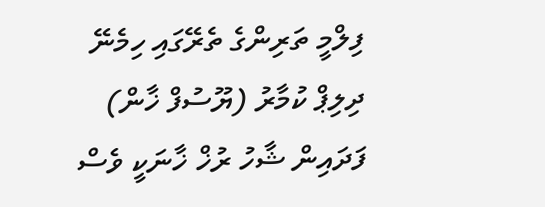ފިލްމީ ތަރިންގެ ތެރޭގައި ހިމެނޭ ދިލިޕް ކުމާރު (ޔޫސުފް ޚާން) ފަދައިން ޝާހު ރުޚް ޚާނަކީ ވެސް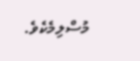މުސްލިމެކެވެ.